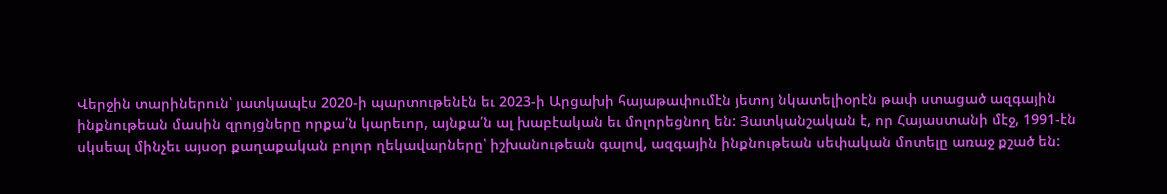Վերջին տարիներուն՝ յատկապէս 2020-ի պարտութենէն եւ 2023-ի Արցախի հայաթափումէն յետոյ նկատելիօրէն թափ ստացած ազգային ինքնութեան մասին զրոյցները որքա՛ն կարեւոր, այնքա՛ն ալ խաբէական եւ մոլորեցնող են: Յատկանշական է, որ Հայաստանի մէջ, 1991-էն սկսեալ մինչեւ այսօր քաղաքական բոլոր ղեկավարները՝ իշխանութեան գալով, ազգային ինքնութեան սեփական մոտելը առաջ քշած են: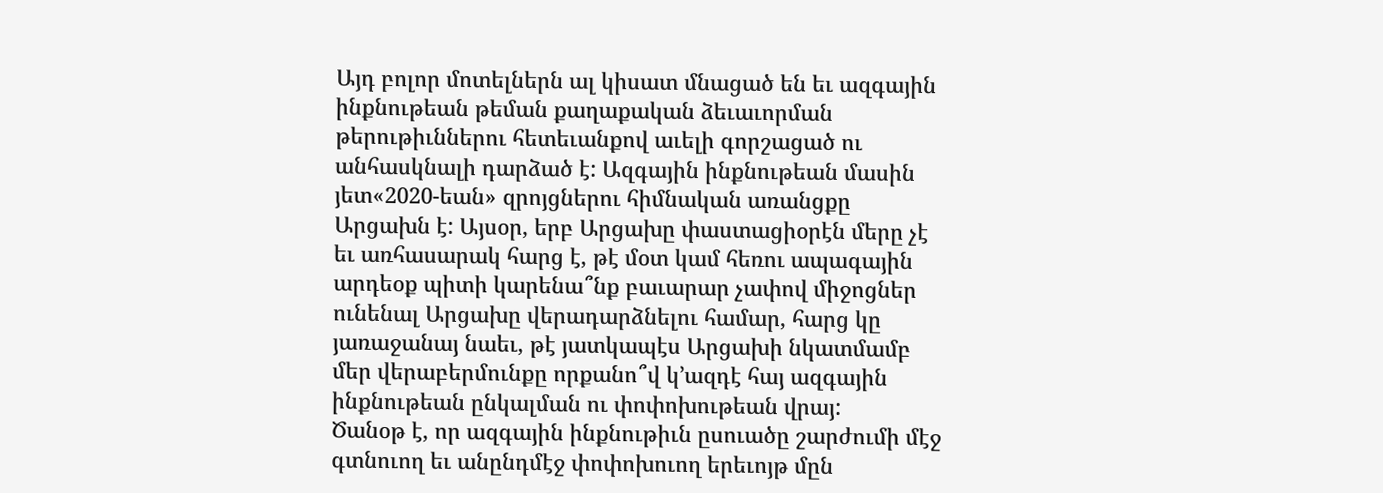Այդ բոլոր մոտելներն ալ կիսատ մնացած են եւ ազգային ինքնութեան թեման քաղաքական ձեւաւորման թերութիւններու հետեւանքով աւելի գորշացած ու անհասկնալի դարձած է: Ազգային ինքնութեան մասին յետ«2020-եան» զրոյցներու հիմնական առանցքը Արցախն է: Այսօր, երբ Արցախը փաստացիօրէն մերը չէ եւ առհասարակ հարց է, թէ մօտ կամ հեռու ապագային արդեօք պիտի կարենա՞նք բաւարար չափով միջոցներ ունենալ Արցախը վերադարձնելու համար, հարց կը յառաջանայ նաեւ, թէ յատկապէս Արցախի նկատմամբ մեր վերաբերմունքը որքանո՞վ կ’ազդէ հայ ազգային ինքնութեան ընկալման ու փոփոխութեան վրայ:
Ծանօթ է, որ ազգային ինքնութիւն ըսուածը շարժումի մէջ գտնուող եւ անընդմէջ փոփոխուող երեւոյթ մըն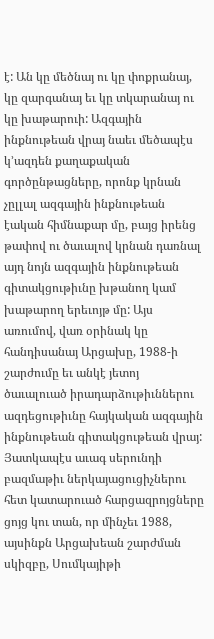է: Ան կը մեծնայ ու կը փոքրանայ, կը զարգանայ եւ կը տկարանայ ու կը խաթարուի: Ազգային ինքնութեան վրայ նաեւ մեծապէս կ’ազդեն քաղաքական գործընթացները, որոնք կրնան չըլլալ ազգային ինքնութեան էական հիմնաքար մը, բայց իրենց թափով ու ծաւալով կրնան դառնալ այդ նոյն ազգային ինքնութեան գիտակցութիւնը խթանող կամ խաթարող երեւոյթ մը: Այս առումով, վառ օրինակ կը հանդիսանայ Արցախը, 1988-ի շարժումը եւ անկէ յետոյ ծաւալուած իրադարձութիւններու ազդեցութիւնը հայկական ազգային ինքնութեան գիտակցութեան վրայ:
Յատկապէս աւագ սերունդի բազմաթիւ ներկայացուցիչներու հետ կատարուած հարցազրոյցները ցոյց կու տան, որ մինչեւ 1988, այսինքն Արցախեան շարժման սկիզբը, Սումկայիթի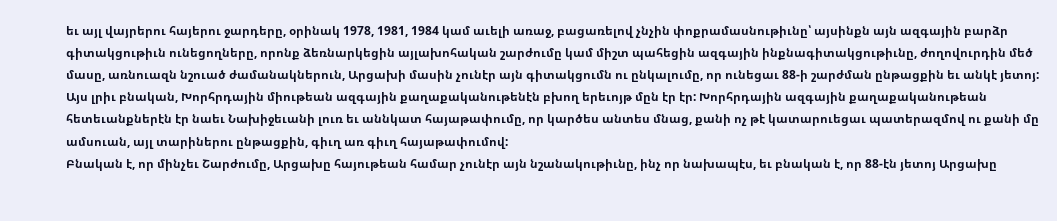եւ այլ վայրերու հայերու ջարդերը, օրինակ 1978, 1981, 1984 կամ աւելի առաջ, բացառելով չնչին փոքրամասնութիւնը՝ այսինքն այն ազգային բարձր գիտակցութիւն ունեցողները, որոնք ձեռնարկեցին այլախոհական շարժումը կամ միշտ պահեցին ազգային ինքնագիտակցութիւնը, ժողովուրդին մեծ մասը, առնուազն նշուած ժամանակներուն, Արցախի մասին չունէր այն գիտակցումն ու ընկալումը, որ ունեցաւ 88-ի շարժման ընթացքին եւ անկէ յետոյ: Այս լրիւ բնական, Խորհրդային միութեան ազգային քաղաքականութենէն բխող երեւոյթ մըն էր էր: Խորհրդային ազգային քաղաքականութեան հետեւանքներէն էր նաեւ Նախիջեւանի լուռ եւ աննկատ հայաթափումը, որ կարծես անտես մնաց, քանի ոչ թէ կատարուեցաւ պատերազմով ու քանի մը ամսուան, այլ տարիներու ընթացքին, գիւղ առ գիւղ հայաթափումով:
Բնական է, որ մինչեւ Շարժումը, Արցախը հայութեան համար չունէր այն նշանակութիւնը, ինչ որ նախապէս, եւ բնական է, որ 88-էն յետոյ Արցախը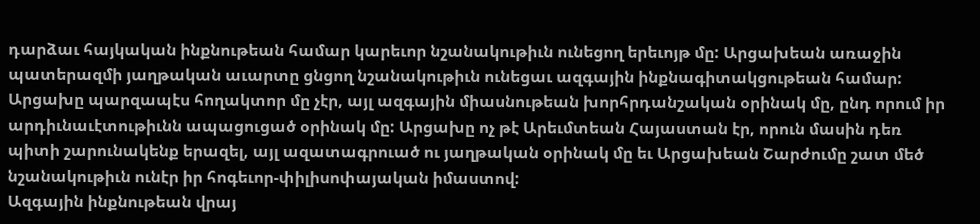դարձաւ հայկական ինքնութեան համար կարեւոր նշանակութիւն ունեցող երեւոյթ մը: Արցախեան առաջին պատերազմի յաղթական աւարտը ցնցող նշանակութիւն ունեցաւ ազգային ինքնագիտակցութեան համար: Արցախը պարզապէս հողակտոր մը չէր, այլ ազգային միասնութեան խորհրդանշական օրինակ մը, ընդ որում իր արդիւնաւէտութիւնն ապացուցած օրինակ մը: Արցախը ոչ թէ Արեւմտեան Հայաստան էր, որուն մասին դեռ պիտի շարունակենք երազել, այլ ազատագրուած ու յաղթական օրինակ մը եւ Արցախեան Շարժումը շատ մեծ նշանակութիւն ունէր իր հոգեւոր-փիլիսոփայական իմաստով:
Ազգային ինքնութեան վրայ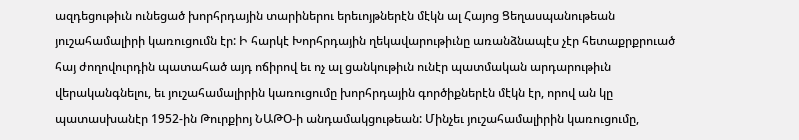ազդեցութիւն ունեցած խորհրդային տարիներու երեւոյթներէն մէկն ալ Հայոց Ցեղասպանութեան յուշահամալիրի կառուցումն էր: Ի հարկէ Խորհրդային ղեկավարութիւնը առանձնապէս չէր հետաքրքրուած հայ ժողովուրդին պատահած այդ ոճիրով եւ ոչ ալ ցանկութիւն ունէր պատմական արդարութիւն վերականգնելու, եւ յուշահամալիրին կառուցումը խորհրդային գործիքներէն մէկն էր, որով ան կը պատասխանէր 1952-ին Թուրքիոյ ՆԱԹՕ-ի անդամակցութեան: Մինչեւ յուշահամալիրին կառուցումը,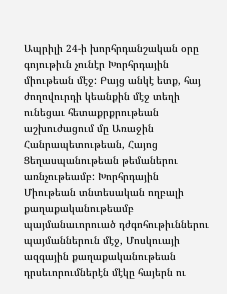Ապրիլի 24-ի խորհրդանշական օրը գոյութիւն չունէր Խորհրդային միութեան մէջ: Բայց անկէ ետք, հայ ժողովուրդի կեանքին մէջ տեղի ունեցաւ հետաքրքրութեան աշխուժացում մը Առաջին Հանրապետութեան, Հայոց Ցեղասպանութեան թեմաներու առնչութեամբ: Խորհրդային Միութեան տնտեսական ողբալի քաղաքականութեամբ պայմանաւորուած դժգոհութիւններու պայմաններուն մէջ, Մոսկուայի ազգային քաղաքականութեան դրսեւորումներէն մէկը հայերն ու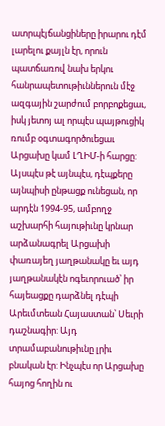ատրպէյճանցիները իրարու դէմ լարելու քայլն էր, որուն պատճառով նախ երկու հանրապետութիւններուն մէջ ազգային շարժում բորբոքեցաւ, իսկ յետոյ ալ որպէս պայթուցիկ ռումբ օգտագործուեցաւ Արցախը կամ ԼՂԻՄ-ի հարցը:
Այսպէս թէ այնպէս, դէպքերը այնպիսի ընթացք ունեցան, որ արդէն 1994-95, ամբողջ աշխարհի հայութիւնը կրնար արձանագրել Արցախի փառայեղ յաղթանակը եւ այդ յաղթանակէն ոգեւորուած՝ իր հայեացքը դարձնել դէպի Արեւմտեան Հայաստան՝ Սեւրի դաշնագիր: Այդ տրամաբանութիւնը լրիւ բնական էր: Ինչպէս որ Արցախը հայոց հողին ու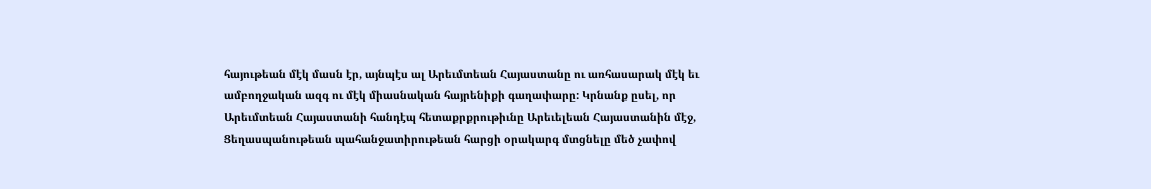հայութեան մէկ մասն էր, այնպէս ալ Արեւմտեան Հայաստանը ու առհասարակ մէկ եւ ամբողջական ազգ ու մէկ միասնական հայրենիքի գաղափարը: Կրնանք ըսել, որ Արեւմտեան Հայաստանի հանդէպ հետաքրքրութիւնը Արեւելեան Հայաստանին մէջ, Ցեղասպանութեան պահանջատիրութեան հարցի օրակարգ մտցնելը մեծ չափով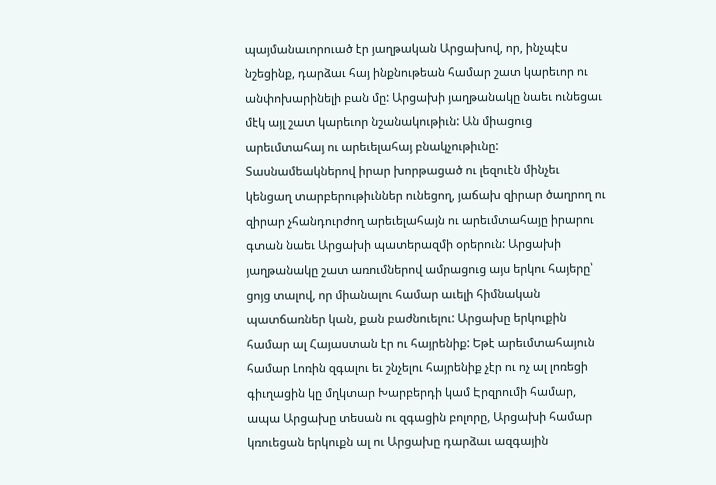պայմանաւորուած էր յաղթական Արցախով, որ, ինչպէս նշեցինք, դարձաւ հայ ինքնութեան համար շատ կարեւոր ու անփոխարինելի բան մը: Արցախի յաղթանակը նաեւ ունեցաւ մէկ այլ շատ կարեւոր նշանակութիւն: Ան միացուց արեւմտահայ ու արեւելահայ բնակչութիւնը: Տասնամեակներով իրար խորթացած ու լեզուէն մինչեւ կենցաղ տարբերութիւններ ունեցող, յաճախ զիրար ծաղրող ու զիրար չհանդուրժող արեւելահայն ու արեւմտահայը իրարու գտան նաեւ Արցախի պատերազմի օրերուն: Արցախի յաղթանակը շատ առումներով ամրացուց այս երկու հայերը՝ ցոյց տալով, որ միանալու համար աւելի հիմնական պատճառներ կան, քան բաժնուելու: Արցախը երկուքին համար ալ Հայաստան էր ու հայրենիք: Եթէ արեւմտահայուն համար Լոռին զգալու եւ շնչելու հայրենիք չէր ու ոչ ալ լոռեցի գիւղացին կը մղկտար Խարբերդի կամ Էրզրումի համար, ապա Արցախը տեսան ու զգացին բոլորը, Արցախի համար կռուեցան երկուքն ալ ու Արցախը դարձաւ ազգային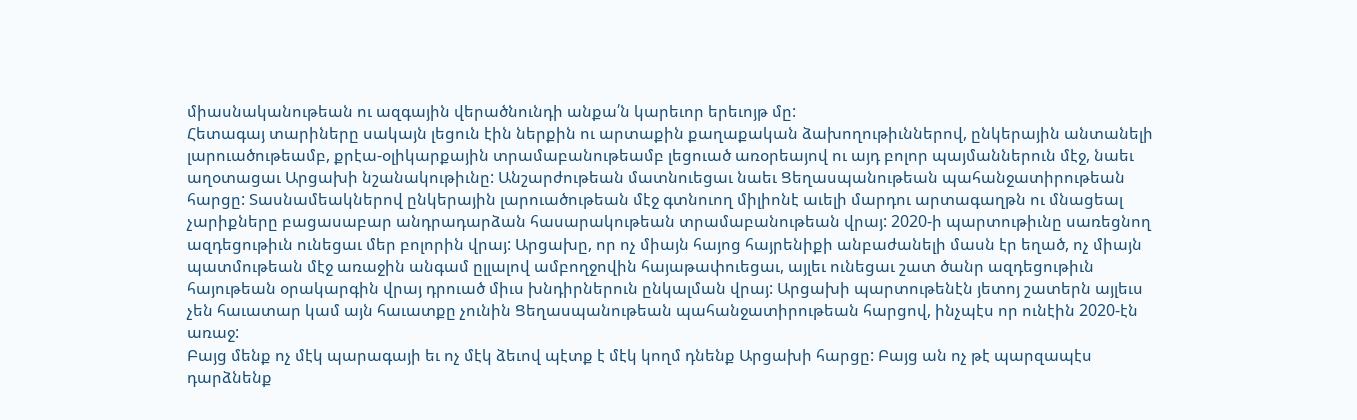միասնականութեան ու ազգային վերածնունդի անքա՛ն կարեւոր երեւոյթ մը:
Հետագայ տարիները սակայն լեցուն էին ներքին ու արտաքին քաղաքական ձախողութիւններով, ընկերային անտանելի լարուածութեամբ, քրէա-օլիկարքային տրամաբանութեամբ լեցուած առօրեայով ու այդ բոլոր պայմաններուն մէջ, նաեւ աղօտացաւ Արցախի նշանակութիւնը: Անշարժութեան մատնուեցաւ նաեւ Ցեղասպանութեան պահանջատիրութեան հարցը: Տասնամեակներով ընկերային լարուածութեան մէջ գտնուող միլիոնէ աւելի մարդու արտագաղթն ու մնացեալ չարիքները բացասաբար անդրադարձան հասարակութեան տրամաբանութեան վրայ: 2020-ի պարտութիւնը սառեցնող ազդեցութիւն ունեցաւ մեր բոլորին վրայ: Արցախը, որ ոչ միայն հայոց հայրենիքի անբաժանելի մասն էր եղած, ոչ միայն պատմութեան մէջ առաջին անգամ ըլլալով ամբողջովին հայաթափուեցաւ, այլեւ ունեցաւ շատ ծանր ազդեցութիւն հայութեան օրակարգին վրայ դրուած միւս խնդիրներուն ընկալման վրայ: Արցախի պարտութենէն յետոյ շատերն այլեւս չեն հաւատար կամ այն հաւատքը չունին Ցեղասպանութեան պահանջատիրութեան հարցով, ինչպէս որ ունէին 2020-էն առաջ:
Բայց մենք ոչ մէկ պարագայի եւ ոչ մէկ ձեւով պէտք է մէկ կողմ դնենք Արցախի հարցը: Բայց ան ոչ թէ պարզապէս դարձնենք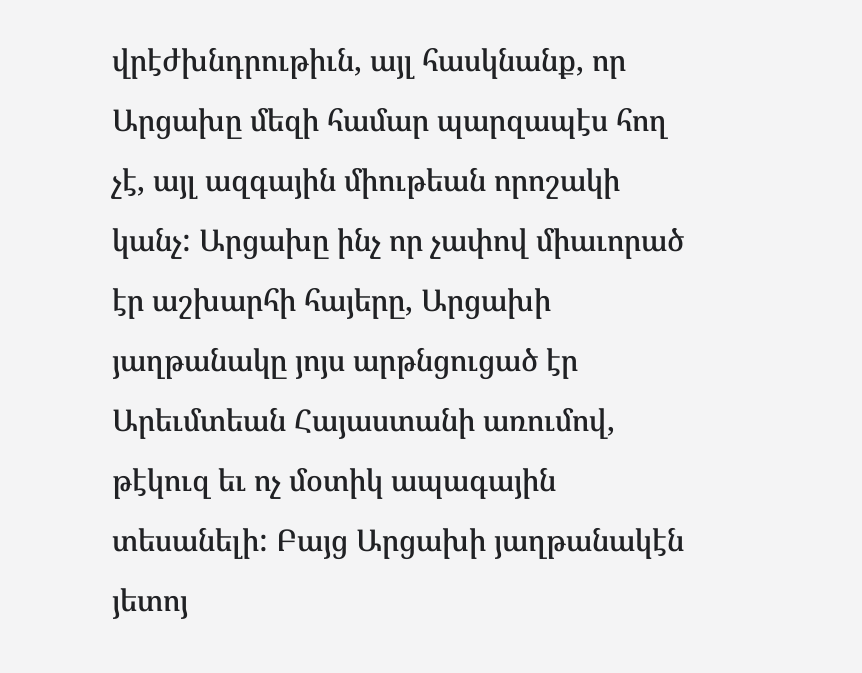վրէժխնդրութիւն, այլ հասկնանք, որ Արցախը մեզի համար պարզապէս հող չէ, այլ ազգային միութեան որոշակի կանչ: Արցախը ինչ որ չափով միաւորած էր աշխարհի հայերը, Արցախի յաղթանակը յոյս արթնցուցած էր Արեւմտեան Հայաստանի առումով, թէկուզ եւ ոչ մօտիկ ապագային տեսանելի: Բայց Արցախի յաղթանակէն յետոյ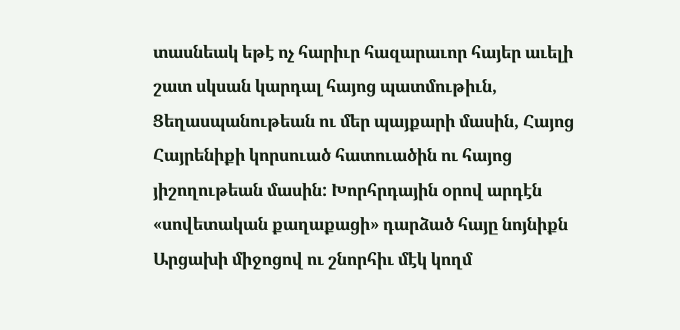տասնեակ եթէ ոչ հարիւր հազարաւոր հայեր աւելի շատ սկսան կարդալ հայոց պատմութիւն, Ցեղասպանութեան ու մեր պայքարի մասին, Հայոց Հայրենիքի կորսուած հատուածին ու հայոց յիշողութեան մասին: Խորհրդային օրով արդէն «սովետական քաղաքացի» դարձած հայը նոյնիքն Արցախի միջոցով ու շնորհիւ մէկ կողմ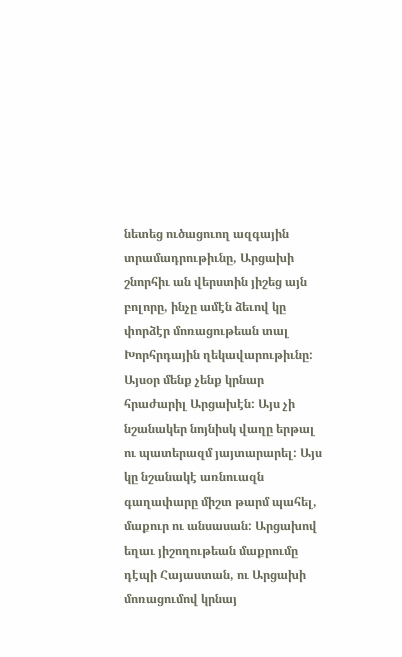նետեց ուծացուող ազգային տրամադրութիւնը, Արցախի շնորհիւ ան վերստին յիշեց այն բոլորը, ինչը ամէն ձեւով կը փորձէր մոռացութեան տալ Խորհրդային ղեկավարութիւնը:
Այսօր մենք չենք կրնար հրաժարիլ Արցախէն: Այս չի նշանակեր նոյնիսկ վաղը երթալ ու պատերազմ յայտարարել: Այս կը նշանակէ առնուազն գաղափարը միշտ թարմ պահել, մաքուր ու անսասան: Արցախով եղաւ յիշողութեան մաքրումը դէպի Հայաստան, ու Արցախի մոռացումով կրնայ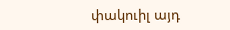փակուիլ այդ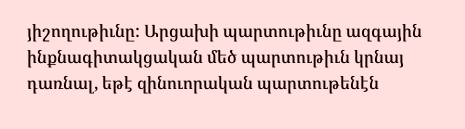յիշողութիւնը: Արցախի պարտութիւնը ազգային ինքնագիտակցական մեծ պարտութիւն կրնայ դառնալ, եթէ զինուորական պարտութենէն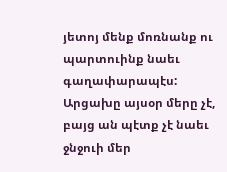յետոյ մենք մոռնանք ու պարտուինք նաեւ գաղափարապէս:
Արցախը այսօր մերը չէ, բայց ան պէտք չէ նաեւ ջնջուի մեր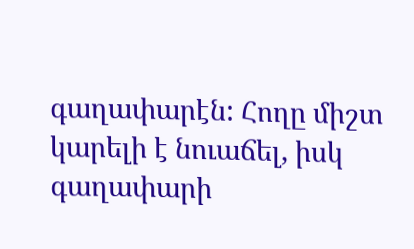գաղափարէն: Հողը միշտ կարելի է նուաճել, իսկ գաղափարի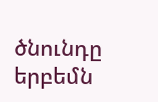ծնունդը երբեմն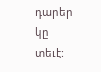դարեր կը տեւէ: